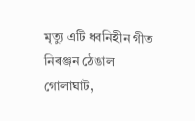মৃত্যু এটি ধ্বনিহীন গীত
নিৰঞ্জন ঠেঙাল
গোলাঘাট,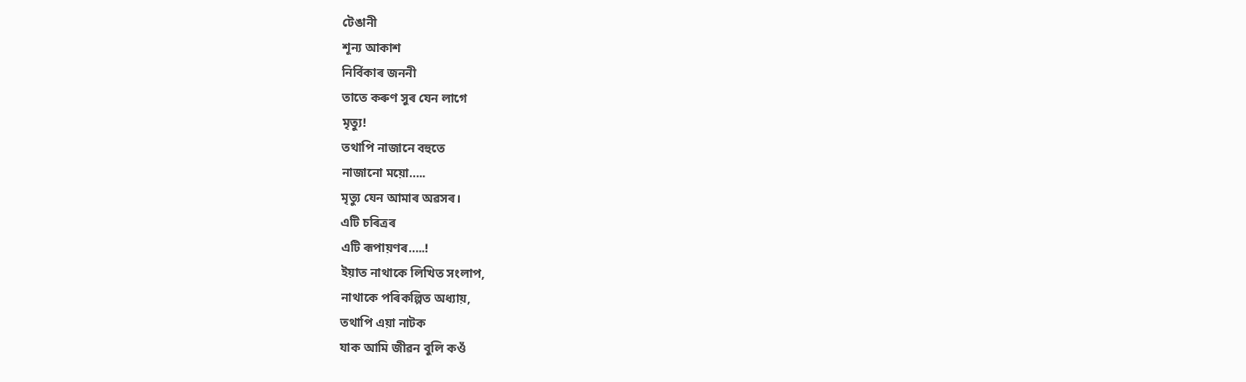টেঙানী
শূন্য আকাশ
নিৰ্বিকাৰ জননী
তাতে কৰুণ সুৰ যেন লাগে
মৃত্যু!
তথাপি নাজানে বহুতে
নাজানো ময়ো…..
মৃত্যু যেন আমাৰ অৱসৰ।
এটি চৰিত্ৰৰ
এটি ৰূপায়ণৰ…..!
ইয়াত নাথাকে লিখিত সংলাপ,
নাথাকে পৰিকল্পিত অধ্যায়,
তথাপি এয়া নাটক
যাক আমি জীৱন বুলি কওঁ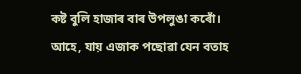কষ্ট বুলি হাজাৰ বাৰ উপলুঙা কৰোঁ।
আহে, যায় এজাক পছোৱা যেন বতাহ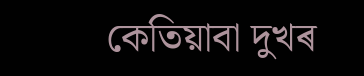কেতিয়াবা দুখৰ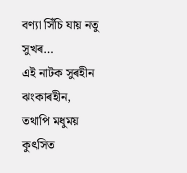বণ্যা সিঁচি যায় নতু সুখৰ…
এই নাটক সুৰহীন
ঝংকাৰহীন,
তথাপি মধুময়
কুৎসিত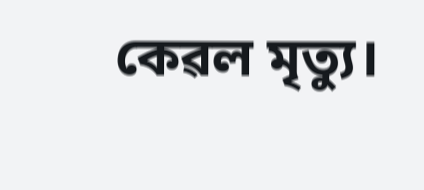কেৱল মৃত্যু।